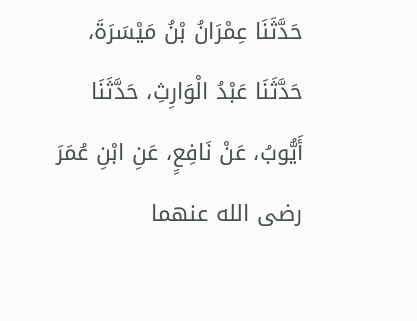حَدَّثَنَا عِمْرَانُ بْنُ مَيْسَرَةَ، حَدَّثَنَا عَبْدُ الْوَارِثِ، حَدَّثَنَا أَيُّوبُ، عَنْ نَافِعٍ، عَنِ ابْنِ عُمَرَ رضى الله عنهما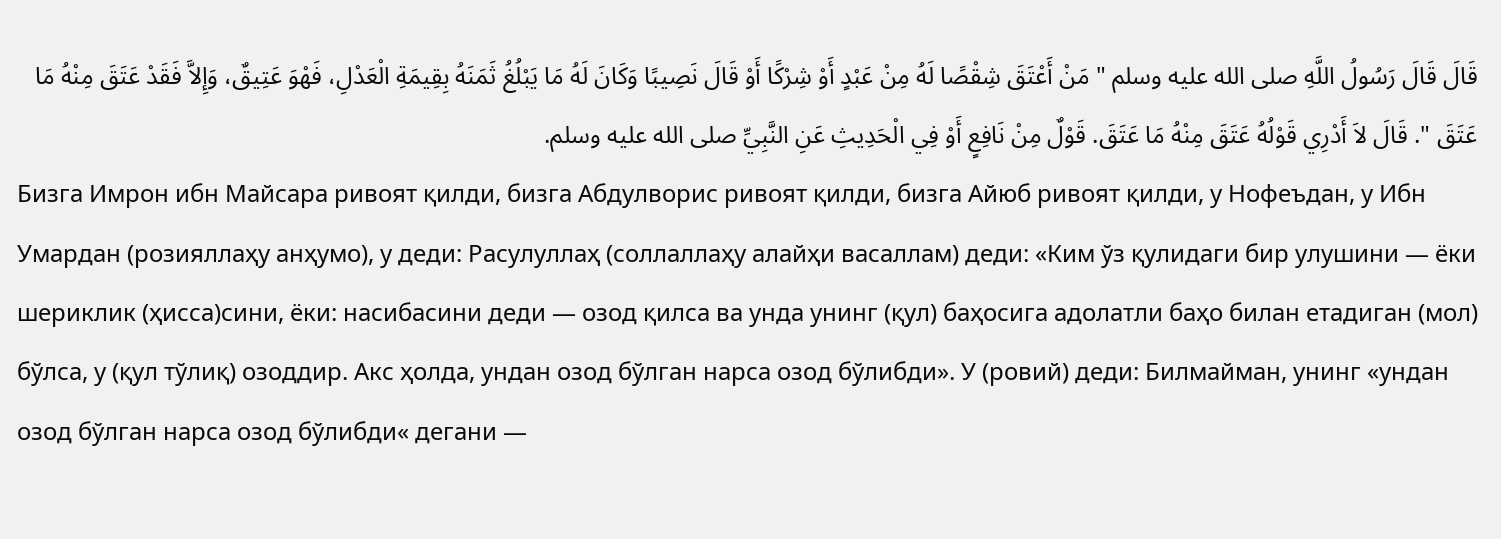قَالَ قَالَ رَسُولُ اللَّهِ صلى الله عليه وسلم " مَنْ أَعْتَقَ شِقْصًا لَهُ مِنْ عَبْدٍ أَوْ شِرْكًا أَوْ قَالَ نَصِيبًا وَكَانَ لَهُ مَا يَبْلُغُ ثَمَنَهُ بِقِيمَةِ الْعَدْلِ، فَهْوَ عَتِيقٌ، وَإِلاَّ فَقَدْ عَتَقَ مِنْهُ مَا عَتَقَ ". قَالَ لاَ أَدْرِي قَوْلُهُ عَتَقَ مِنْهُ مَا عَتَقَ. قَوْلٌ مِنْ نَافِعٍ أَوْ فِي الْحَدِيثِ عَنِ النَّبِيِّ صلى الله عليه وسلم.
Бизга Имрон ибн Майсара ривоят қилди, бизга Абдулворис ривоят қилди, бизга Айюб ривоят қилди, у Нофеъдан, у Ибн Умардан (розияллаҳу анҳумо), у деди: Расулуллаҳ (соллаллаҳу алайҳи васаллам) деди: «Ким ўз қулидаги бир улушини — ёки шериклик (ҳисса)сини, ёки: насибасини деди — озод қилса ва унда унинг (қул) баҳосига адолатли баҳо билан етадиган (мол) бўлса, у (қул тўлиқ) озоддир. Акс ҳолда, ундан озод бўлган нарса озод бўлибди». У (ровий) деди: Билмайман, унинг «ундан озод бўлган нарса озод бўлибди« дегани —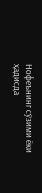Нофеънинг сўзими ёки ҳадисда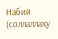Набий (соллаллаҳу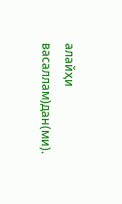алайҳи васаллам)дан(ми).